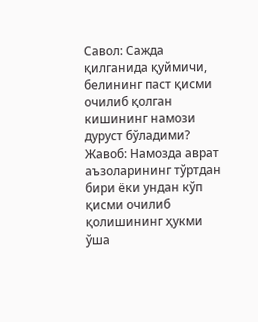Савол: Сажда қилганида қуймичи, белининг паст қисми очилиб қолган кишининг намози дуруст бўладими?
Жавоб: Намозда аврат аъзоларининг тўртдан бири ёки ундан кўп қисми очилиб қолишининг ҳукми ўша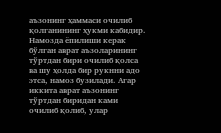аъзонинг ҳаммаси очилиб қолганининг ҳукми кабидир. Намозда ёпилиши керак бўлган аврат аъзоларининг тўртдан бири очилиб қолса ва шу ҳолда бир рукнни адо этса, намоз бузилади. Агар иккита аврат аъзонинг тўртдан биридан ками очилиб қолиб, улар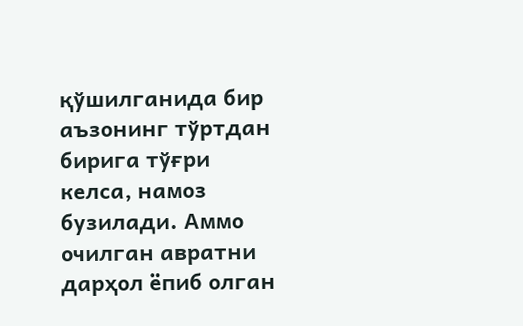қўшилганида бир аъзонинг тўртдан бирига тўғри келса, намоз бузилади. Аммо очилган авратни дарҳол ёпиб олган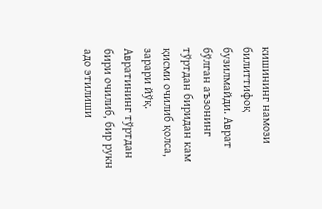кишининг намози билиттифоқ бузилмайди. Аврат бўлган аъзонинг тўртдан биридан кам қисми очилиб қолса, зарари йўқ. Авратининг тўртдан бири очилиб, бир рукн адо этилиши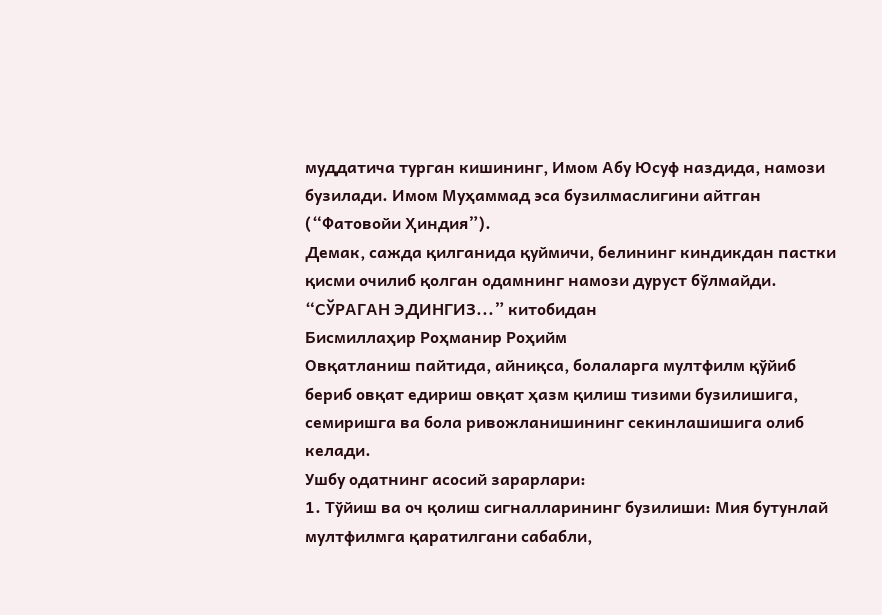муддатича турган кишининг, Имом Абу Юсуф наздида, намози бузилади. Имом Муҳаммад эса бузилмаслигини айтган (“Фатовойи Ҳиндия”).
Демак, сажда қилганида қуймичи, белининг киндикдан пастки қисми очилиб қолган одамнинг намози дуруст бўлмайди.
“СЎРАГАН ЭДИНГИЗ...” китобидан
Бисмиллаҳир Роҳманир Роҳийм
Овқатланиш пайтида, айниқса, болаларга мултфилм қўйиб бериб овқат едириш овқат ҳазм қилиш тизими бузилишига, семиришга ва бола ривожланишининг секинлашишига олиб келади.
Ушбу одатнинг асосий зарарлари:
1. Тўйиш ва оч қолиш сигналларининг бузилиши: Мия бутунлай мултфилмга қаратилгани сабабли,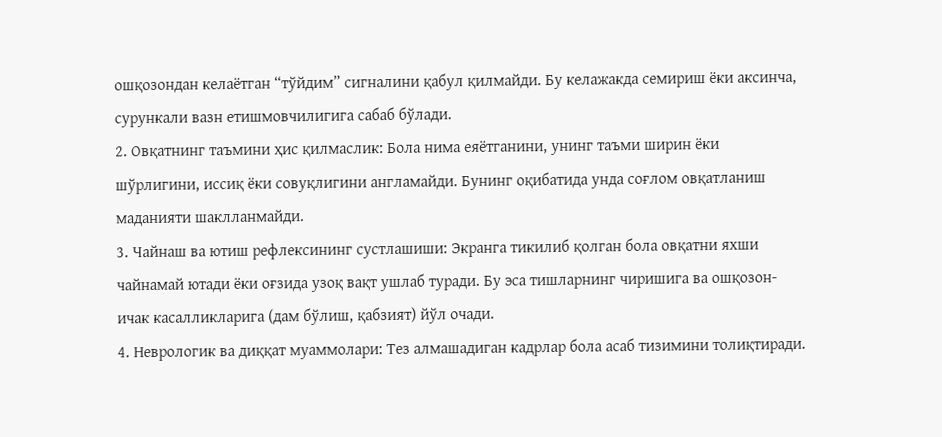ошқозондан келаётган “тўйдим” сигналини қабул қилмайди. Бу келажакда семириш ёки аксинча, сурункали вазн етишмовчилигига сабаб бўлади.
2. Овқатнинг таъмини ҳис қилмаслик: Бола нима еяётганини, унинг таъми ширин ёки шўрлигини, иссиқ ёки совуқлигини англамайди. Бунинг оқибатида унда соғлом овқатланиш маданияти шаклланмайди.
3. Чайнаш ва ютиш рефлексининг сустлашиши: Экранга тикилиб қолган бола овқатни яхши чайнамай ютади ёки оғзида узоқ вақт ушлаб туради. Бу эса тишларнинг чиришига ва ошқозон-ичак касалликларига (дам бўлиш, қабзият) йўл очади.
4. Неврологик ва диққат муаммолари: Тез алмашадиган кадрлар бола асаб тизимини толиқтиради.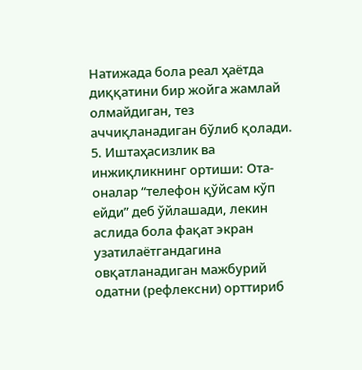Натижада бола реал ҳаётда диққатини бир жойга жамлай олмайдиган, тез аччиқланадиган бўлиб қолади.
5. Иштаҳасизлик ва инжиқликнинг ортиши: Ота-оналар “телефон қўйсам кўп ейди” деб ўйлашади, лекин аслида бола фақат экран узатилаётгандагина овқатланадиган мажбурий одатни (рефлексни) орттириб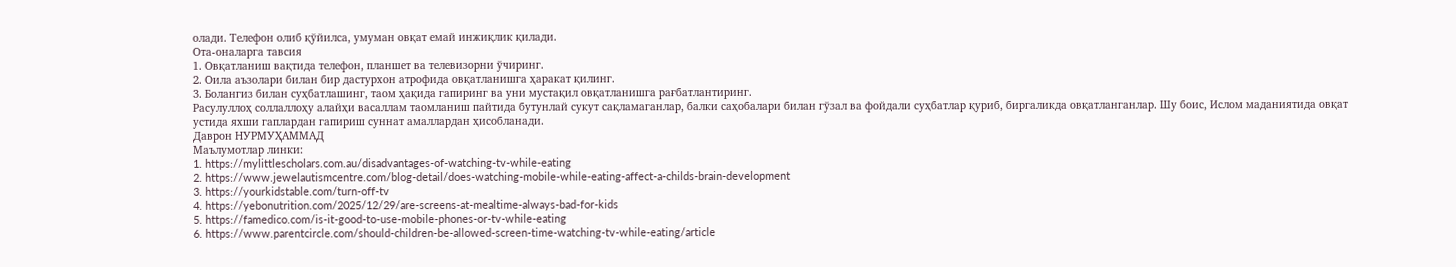олади. Телефон олиб қўйилса, умуман овқат емай инжиқлик қилади.
Ота-оналарга тавсия
1. Овқатланиш вақтида телефон, планшет ва телевизорни ўчиринг.
2. Оила аъзолари билан бир дастурхон атрофида овқатланишга ҳаракат қилинг.
3. Болангиз билан суҳбатлашинг, таом ҳақида гапиринг ва уни мустақил овқатланишга рағбатлантиринг.
Расулуллоҳ соллаллоҳу алайҳи васаллам таомланиш пайтида бутунлай сукут сақламаганлар, балки саҳобалари билан гўзал ва фойдали суҳбатлар қуриб, биргаликда овқатланганлар. Шу боис, Ислом маданиятида овқат устида яхши гаплардан гапириш суннат амаллардан ҳисобланади.
Даврон НУРМУҲАММАД
Маълумотлар линки:
1. https://mylittlescholars.com.au/disadvantages-of-watching-tv-while-eating
2. https://www.jewelautismcentre.com/blog-detail/does-watching-mobile-while-eating-affect-a-childs-brain-development
3. https://yourkidstable.com/turn-off-tv
4. https://yebonutrition.com/2025/12/29/are-screens-at-mealtime-always-bad-for-kids
5. https://famedico.com/is-it-good-to-use-mobile-phones-or-tv-while-eating
6. https://www.parentcircle.com/should-children-be-allowed-screen-time-watching-tv-while-eating/article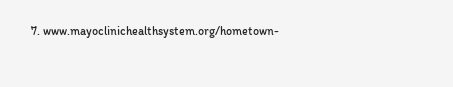7. www.mayoclinichealthsystem.org/hometown-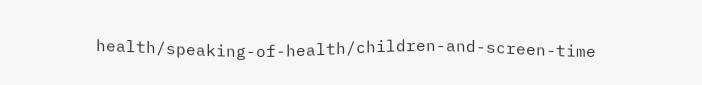health/speaking-of-health/children-and-screen-time